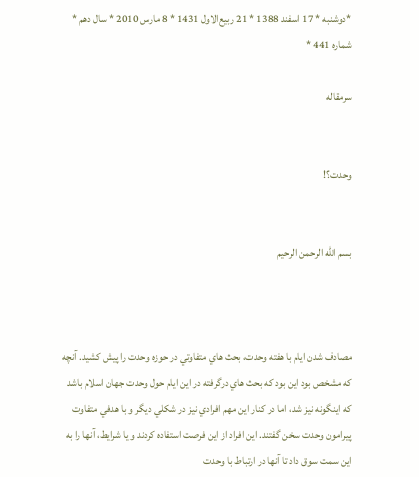*دوشنبه * 17 اسفند 1388 * 21 ربيع‌الاول 1431 * 8 مارس 2010 * سال دهم * شماره 441 *

سرمقاله


وحدت؟!


بسم الله الرحمن الرحيم



مصادف شدن ايام با هفته وحدت، بحث هاي متفاوتي در حوزه وحدت را پيش كشيد. آنچه كه مشخص بود اين بود كه بحث هاي درگرفته در اين ايام حول وحدت جهان اسلام باشد كه اينگونه نيز شد، اما در كنار اين مهم افرادي نيز در شكلي ديگر و با هدفي متفاوت پيرامون وحدت سخن گفتند. اين افراد از اين فرصت استفاده كردند و يا شرايط، آنها را به اين سمت سوق داد تا آنها در ارتباط با وحدت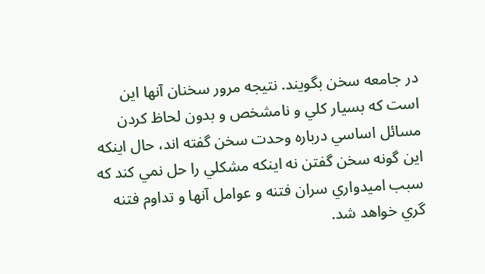در جامعه سخن بگويند. نتيجه مرور سخنان آنها اين است كه بسيار كلي و نامشخص و بدون لحاظ كردن مسائل اساسي درباره وحدت سخن گفته اند، حال اينكه اين گونه سخن گفتن نه اينكه مشكلي را حل نمي كند كه سبب اميدواري سران فتنه و عوامل آنها و تداوم فتنه گري خواهد شد.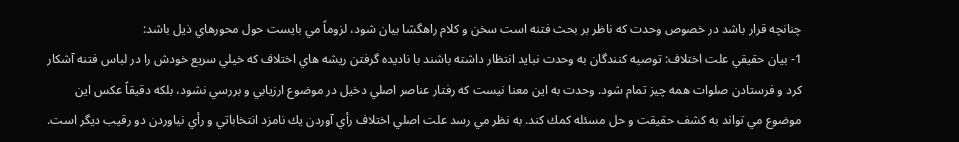چنانچه قرار باشد در خصوص وحدت كه ناظر بر بحث فتنه است سخن و كلام راهگشا بيان شود، لزوماً مي بايست حول محورهاي ذيل باشد:
1- بيان حقيقي علت اختلاف: توصيه كنندگان به وحدت نبايد انتظار داشته باشند با ناديده گرفتن ريشه هاي اختلاف كه خيلي سريع خودش را در لباس فتنه آشكار كرد و فرستادن صلوات همه چيز تمام شود. وحدت به اين معنا نيست كه رفتار عناصر اصلي دخيل در موضوع ارزيابي و بررسي نشود، بلكه دقيقاً عكس اين موضوع مي تواند به كشف حقيقت و حل مسئله كمك كند. به نظر مي رسد علت اصلي اختلاف رأي آوردن يك نامزد انتخاباتي و رأي نياوردن دو رقيب ديگر است.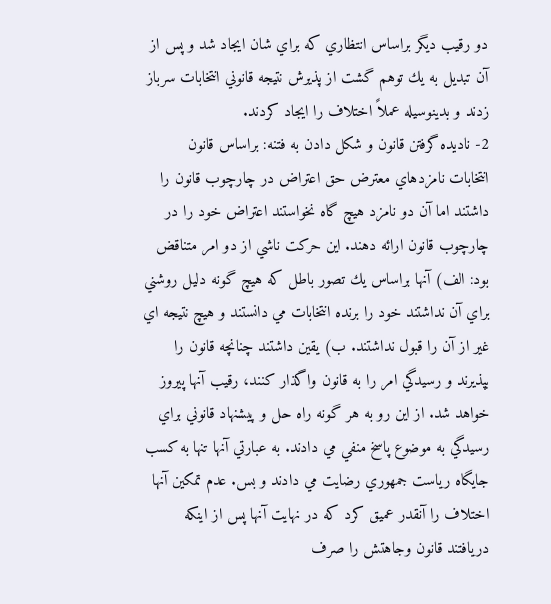دو رقيب ديگر براساس انتظاري كه براي شان ايجاد شد و پس از آن تبديل به يك توهم گشت از پذيرش نتيجه قانوني انتخابات سرباز زدند و بدينوسيله عملاً اختلاف را ايجاد كردند.
2- ناديده گرفتن قانون و شكل دادن به فتنه: براساس قانون انتخابات نامزدهاي معترض حق اعتراض در چارچوب قانون را داشتند اما آن دو نامزد هيچ گاه نخواستند اعتراض خود را در چارچوب قانون ارائه دهند. اين حركت ناشي از دو امر متناقض بود: الف) آنها براساس يك تصور باطل كه هيچ گونه دليل روشني براي آن نداشتند خود را برنده انتخابات مي دانستند و هيچ نتيجه اي غير از آن را قبول نداشتند. ب) يقين داشتند چنانچه قانون را بپذيرند و رسيدگي امر را به قانون واگذار كنند، رقيب آنها پيروز خواهد شد. از اين رو به هر گونه راه حل و پيشنهاد قانوني براي رسيدگي به موضوع پاسخ منفي مي دادند. به عبارتي آنها تنها به كسب جايگاه رياست جمهوري رضايت مي دادند و بس. عدم تمكين آنها اختلاف را آنقدر عميق كرد كه در نهايت آنها پس از اينكه دريافتند قانون وجاهتش را صرف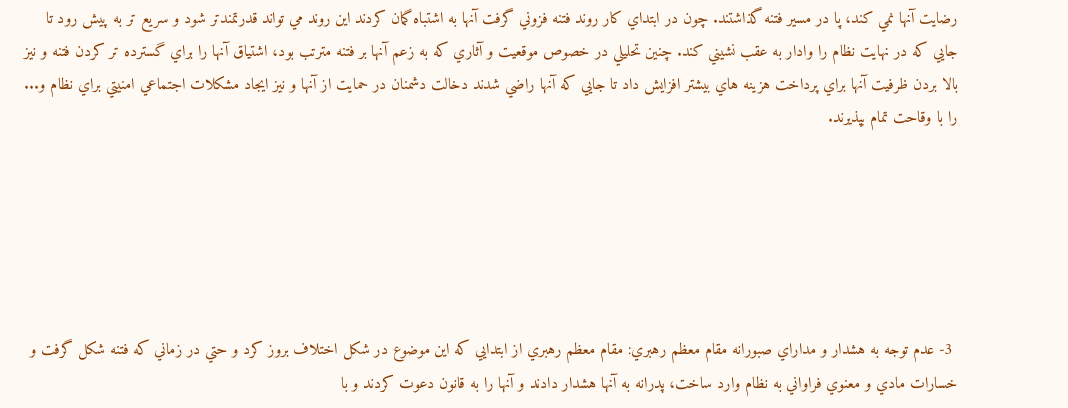رضايت آنها نمي كند، پا در مسير فتنه گذاشتند. چون در ابتداي كار روند فتنه فزوني گرفت آنها به اشتباه گمان كردند اين روند مي تواند قدرتمندتر شود و سريع تر به پيش رود تا جايي كه در نهايت نظام را وادار به عقب نشيني كند. چنين تحليلي در خصوص موقعيت و آثاري كه به زعم آنها بر فتنه مترتب بود، اشتياق آنها را براي گسترده تر كردن فتنه و نيز بالا بردن ظرفيت آنها براي پرداخت هزينه هاي بيشتر افزايش داد تا جايي كه آنها راضي شدند دخالت دشمنان در حمايت از آنها و نيز ايجاد مشكلات اجتماعي امنيتي براي نظام و... را با وقاحت تمام بپذيرند.






 3- عدم توجه به هشدار و مداراي صبورانه مقام معظم رهبري: مقام معظم رهبري از ابتدايي كه اين موضوع در شكل اختلاف بروز كرد و حتي در زماني كه فتنه شكل گرفت و خسارات مادي و معنوي فراواني به نظام وارد ساخت، پدرانه به آنها هشدار دادند و آنها را به قانون دعوت كردند و با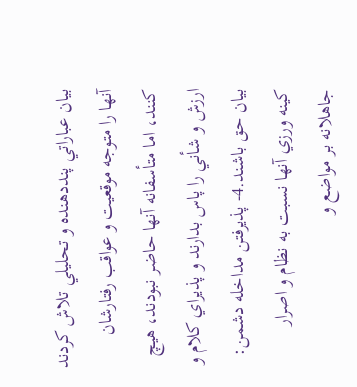بيان عباراتي پنددهنده و تحليلي تلاش كردند آنها را متوجه موقعيت و عواقب رفتارشان كنند، اما متأسفانه آنها حاضر نبودند، هيچ ارزش و شأني را پاس بدارند و پذيراي كلام و بيان حق باشند.4- پذيرفتن مداخله دشمن: كينه ورزي آنها نسبت به نظام و اصرار جاهلانه بر مواضع و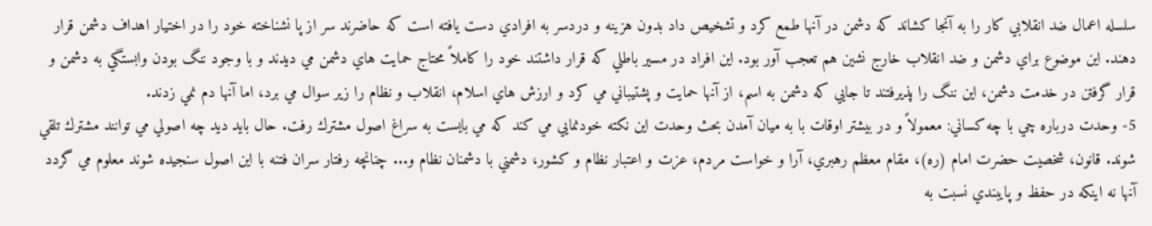سلسله اعمال ضد انقلابي كار را به آنجا كشاند كه دشمن در آنها طمع كرد و تشخيص داد بدون هزينه و دردسر به افرادي دست يافته است كه حاضرند سر از پا نشناخته خود را در اختيار اهداف دشمن قرار دهند. اين موضوع براي دشمن و ضد انقلاب خارج نشين هم تعجب آور بود. اين افراد در مسير باطلي كه قرار داشتند خود را كاملاً محتاج حمايت هاي دشمن مي ديدند و با وجود ننگ بودن وابستگي به دشمن و قرار گرفتن در خدمت دشمن، اين ننگ را پذيرفتند تا جايي كه دشمن به اسم، از آنها حمايت و پشتيباني مي كرد و ارزش هاي اسلام، انقلاب و نظام را زير سوال مي برد، اما آنها دم نمي زدند.
5- وحدت درباره چي با چه كساني: معمولاً و در بيشتر اوقات با به ميان آمدن بحث وحدت اين نكته خودنمايي مي كند كه مي بايست به سراغ اصول مشترك رفت. حال بايد ديد چه اصولي مي توانند مشترك تلقي شوند. قانون، شخصيت حضرت امام (ره)، مقام معظم رهبري، آرا و خواست مردم، عزت و اعتبار نظام و كشور، دشمني با دشمنان نظام و... چنانچه رفتار سران فتنه با اين اصول سنجيده شوند معلوم مي گردد آنها نه اينكه در حفظ و پايبندي نسبت به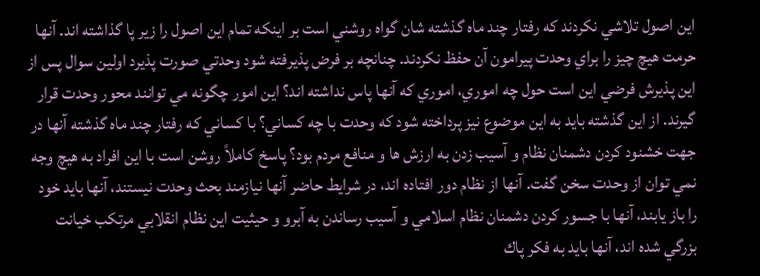اين اصول تلاشي نكردند كه رفتار چند ماه گذشته شان گواه روشني است بر اينكه تمام اين اصول را زير پا گذاشته اند. آنها حرمت هيچ چيز را براي وحدت پيرامون آن حفظ نكردند. چنانچه بر فرض پذيرفته شود وحدتي صورت پذيرد اولين سوال پس از اين پذيرش فرضي اين است حول چه اموري، اموري كه آنها پاس نداشته اند؟ اين امور چگونه مي توانند محور وحدت قرار گيرند. از اين گذشته بايد به اين موضوع نيز پرداخته شود كه وحدت با چه كساني؟ با كساني كه رفتار چند ماه گذشته آنها در جهت خشنود كردن دشمنان نظام و آسيب زدن به ارزش ها و منافع مردم بود؟ پاسخ كاملاً روشن است با اين افراد به هيچ وجه نمي توان از وحدت سخن گفت. آنها از نظام دور افتاده اند، در شرايط حاضر آنها نيازمند بحث وحدت نيستند، آنها بايد خود را باز يابند، آنها با جسور كردن دشمنان نظام اسلامي و آسيب رساندن به آبرو و حيثيت اين نظام انقلابي مرتكب خيانت بزرگي شده اند، آنها بايد به فكر پاك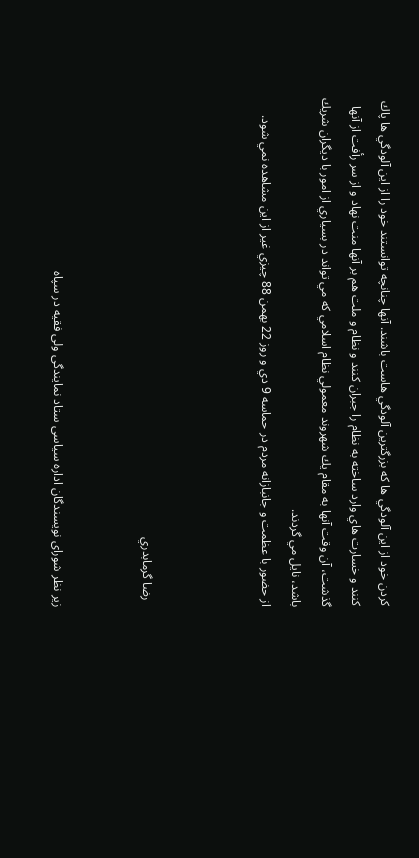كردن خود از اين آلودگي ها كه بزرگترين آلودگي هاست باشند. آنها چنانچه توانستند خود را از اين آلودگي ها پاك كنند و خسارت هاي وارد ساخته به نظام را جبران كنند و نظام و ملت هم بر آنها منت نهاد و از سر رأفت از آنها گذشت، آن وقت آنها به مقام يك شهروند معمولي نظام اسلامي كه مي تواند در بسياري از امور با ديگران شريك باشد، نايل مي گردند.
از حضور با عظمت و جانبازانه مردم در حماسه 9 دي و روز 22 بهمن 88 چيزي غير از اين مشاهده نمي شود.



  رضا گرمابدري


زير نظر شوراى نويسندگان اداره سياسى ستاد نمايندگى ولى فقيه در سپاه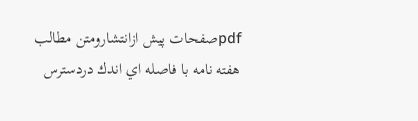pdfصفحات پيش ازانتشارومتن مطالب هفته نامه با فاصله اي اندك دردسترس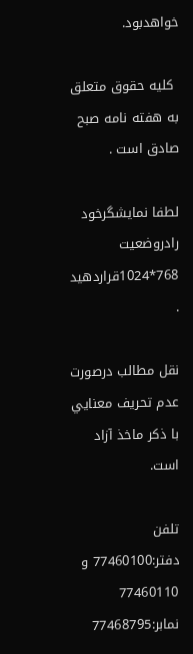خواهدبود.

 كليه حقوق متعلق به هفته نامه صبح صادق است .

لطفا نمايشگرخود رادروضعيت 768*1024قراردهيد .

نقل مطالب درصورت عدم تحريف معنايي با ذكر ماخذ آزاد است.

تلفن دفتر:77460100 و 77460110     نمابر:77468795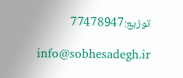توزيع:77478947

 info@sobhesadegh.ir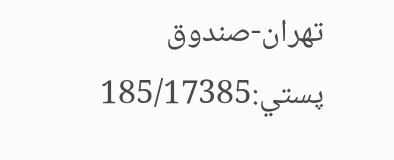تهران-صندوق پستي:185/17385